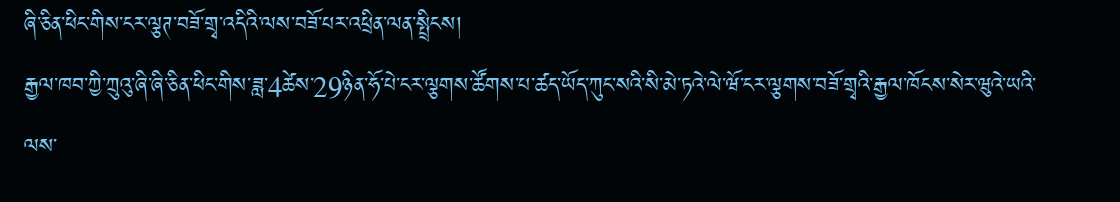ཞི་ཅིན་ཕིང་གིས་ངར་ལྕཊ་བཟོ་གྲྭ་འདིའི་ལས་བཟོ་པར་འཕྲིན་ལན་སྤྲིངས།
རྒྱལ་ཁབ་ཀྱི་ཀྲུའུ་ཞི་ཞི་ཅིན་ཕིང་གིས་ཟླ་4ཚེས་29ཉིན་ཧོ་པེ་ངར་ལྕགས་ཚོགས་པ་ཚད་ཡོད་ཀུང་སའི་སི་མེ་ཏའེ་ལེ་ཝོ་ངར་ལྕགས་བཟོ་གྲྭའི་རྒྱལ་ཁོངས་སེར་ཝུའེ་ཡའི་ལས་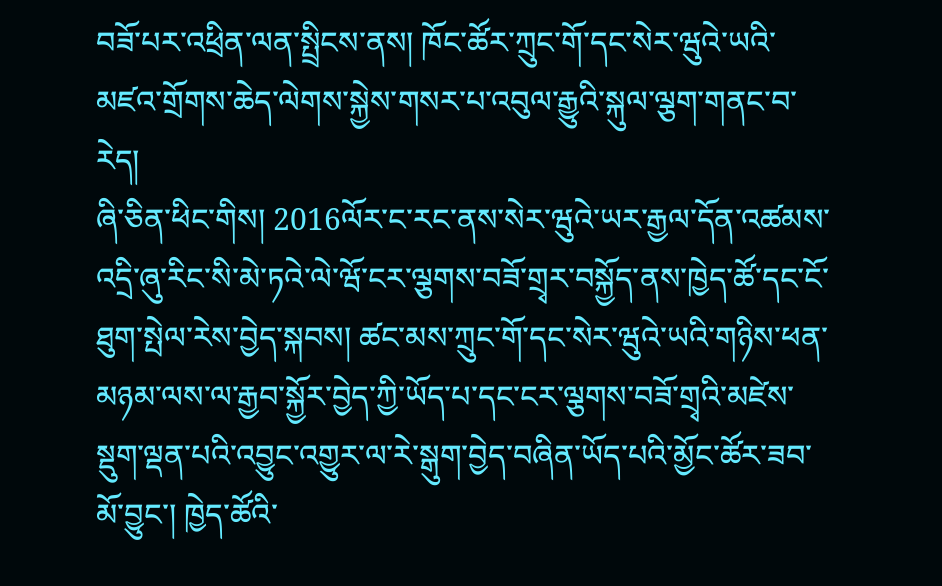བཟོ་པར་འཕྲིན་ལན་སྤྲིངས་ནས། ཁོང་ཚོར་ཀྲུང་གོ་དང་སེར་ཝུའེ་ཡའི་མཛའ་གྲོགས་ཆེད་ལེགས་སྐྱེས་གསར་པ་འབུལ་རྒྱུའི་སྐུལ་ལྕག་གནང་བ་རེད།
ཞི་ཅིན་ཕིང་གིས། 2016ལོར་ང་རང་ནས་སེར་ཝུའེ་ཡར་རྒྱལ་དོན་འཚམས་འདྲི་ཞུ་རིང་སི་མེ་ཏའེ་ལེ་ཝོ་ངར་ལྕགས་བཟོ་གྲྭར་བསྐྱོད་ནས་ཁྱེད་ཚོ་དང་ངོ་ཐུག་སྤེལ་རེས་བྱེད་སྐབས། ཚང་མས་ཀྲུང་གོ་དང་སེར་ཝུའེ་ཡའི་གཉིས་ཕན་མཉམ་ལས་ལ་རྒྱབ་སྐྱོར་བྱེད་ཀྱི་ཡོད་པ་དང་ངར་ལྕགས་བཟོ་གྲྭའི་མཛེས་སྡུག་ལྡན་པའི་འབྱུང་འགྱུར་ལ་རེ་སྒུག་བྱེད་བཞིན་ཡོད་པའི་མྱོང་ཚོར་ཟབ་མོ་བྱུང་། ཁྱེད་ཚོའི་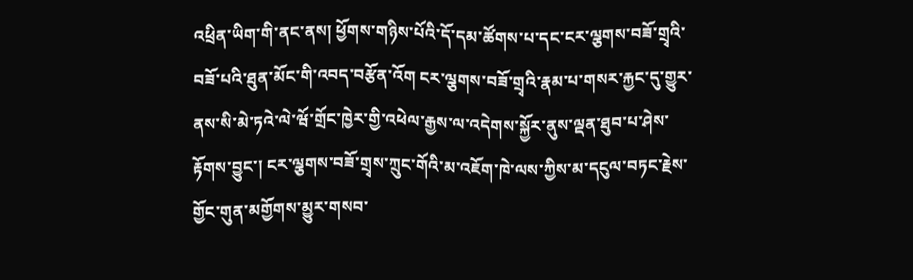འཕྲིན་ཡིག་གི་ནང་ནས། ཕྱོགས་གཉིས་པོའི་དོ་དམ་ཚོགས་པ་དང་ངར་ལྕགས་བཟོ་གྲྭའི་བཟོ་པའི་ཐུན་མོང་གི་འབད་བརྩོན་འོག ངར་ལྕགས་བཟོ་གྲྭའི་རྣམ་པ་གསར་རྐྱང་དུ་གྱུར་ནས་སི་མེ་ཏའེ་ལེ་ཝོ་གྲོང་ཁྱེར་གྱི་འཕེལ་རྒྱས་ལ་འདེགས་སྐྱོར་ནུས་ལྡན་ཐུབ་པ་ཤེས་རྟོགས་བྱུང་། ངར་ལྕགས་བཟོ་གྲྭས་ཀྲུང་གོའི་མ་འཇོག་ཁེ་ལས་ཀྱིས་མ་དངུལ་བཏང་རྗེས་གྱོང་གུན་མགྱོགས་མྱུར་གསབ་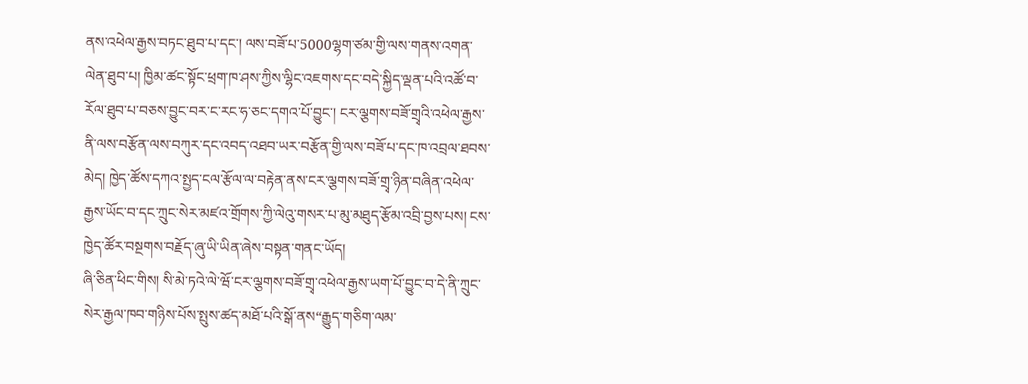ནས་འཕེལ་རྒྱས་བཏང་ཐུབ་པ་དང་། ལས་བཟོ་པ་5000ལྷག་ཙམ་གྱི་ལས་གནས་འགན་ལེན་ཐུབ་པ། ཁྱིམ་ཚང་སྟོང་ཕྲག་ཁ་ཤས་ཀྱིས་ལྷིང་འཇགས་དང་བདེ་སྐྱིད་ལྡན་པའི་འཚོ་བ་རོལ་ཐུབ་པ་བཅས་བྱུང་བར་ང་རང་ཧ་ཅང་དགའ་པོ་བྱུང་། ངར་ལྕགས་བཟོ་གྲྭའི་འཕེལ་རྒྱས་ནི་ལས་བརྩོན་ལས་བཀུར་དང་འབད་འཐབ་ཡར་བརྩོན་གྱི་ལས་བཟོ་པ་དང་ཁ་འབྲལ་ཐབས་མེད། ཁྱེད་ཚོས་དཀའ་སྤྱད་ངལ་རྩོལ་ལ་བརྟེན་ནས་ངར་ལྕགས་བཟོ་གྲྭ་ཉིན་བཞིན་འཕེལ་རྒྱས་ཡོང་བ་དང་ཀྲུང་སེར་མཛའ་གྲོགས་ཀྱི་ལེའུ་གསར་པ་མུ་མཐུད་རྩོམ་འབྲི་བྱས་པས། ངས་ཁྱེད་ཚོར་བསྔགས་བརྗོད་ཞུ་ཡི་ཡིན་ཞེས་བསྟན་གནང་ཡོད།
ཞི་ཅིན་ཕིང་གིས། སི་མེ་ཏའེ་ལེ་ཝོ་ངར་ལྕགས་བཟོ་གྲྭ་འཕེལ་རྒྱས་ཡག་པོ་བྱུང་བ་དེ་ནི་ཀྲུང་སེར་རྒྱལ་ཁབ་གཉིས་པོས་སྤུས་ཚད་མཐོ་པའི་སྒོ་ནས“རྒྱུད་གཅིག་ལམ་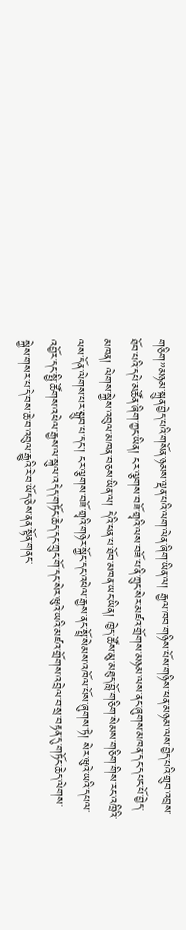གཅིག”མཉམ་སྐྲུན་བྱེད་པའི་གསོན་ཉམས་ལྡན་པའི་ལག་ལེན་ཞིག་ཡིན་ལ། རྒྱལ་ཁབ་གཉིས་པོས་གཉིས་ཕན་མཉམ་ལས་བྱེད་པའི་གྲུབ་འབྲས་ཐོབ་པའི་དཔེ་མཚོན་ཞིག་ཀྱང་ཡིན། ངར་ལྕགས་བཟོ་གྲྭའི་ལས་བཟོ་པ་ནི་ཀྲུང་སེར་མཛའ་གྲོགས་མཉམ་ལས་ནང་ཞུགས་མཁན་དང་དཔང་པོ་བྱེད་མཁན། ལེགས་སྐྱེས་འབུལ་མཁན་བཅས་ཡིན་ལ། དེའི་ཕན་པ་ཐོབ་མཁན་ཡང་ཡིན། ཁྱེད་ཚོས་མུ་མཐུད་བློ་གཅིག་སེམས་གཅིག་གིས་རང་འཁྲིའི་ལས་དོན་ལེགས་པར་སྒྲུབ་པ་དང་། ངར་ལྕགས་བཟོ་གྲྭའི་གཉེར་སྐྱོང་དང་འཕེལ་རྒྱས་ནང་སྤྲོ་སེམས་འཁོལ་པོས་ཞུགས་ཏེ། སེར་ཝུའེ་ཡའི་དཔལ་འབྱོར་དང་སྤྱི་ཚོགས་འཕེལ་རྒྱས་ལ་སྐུལ་འདེད་གཏོང་ཆེད་དང་ཀྲུང་གོ་དང་སེར་ཝུའེ་ཡའི་མཛའ་གྲོགས་འབྲེལ་བ་སྲ་བརྟན་དུ་གཏོང་ཆེད་ལེགས་སྐྱེས་གསར་པ་དེ་བས་ཆེ་བ་འབུལ་རྒྱུའི་རེ་བ་ཡོད་ཅེས་ནན་སྟོན་གནང་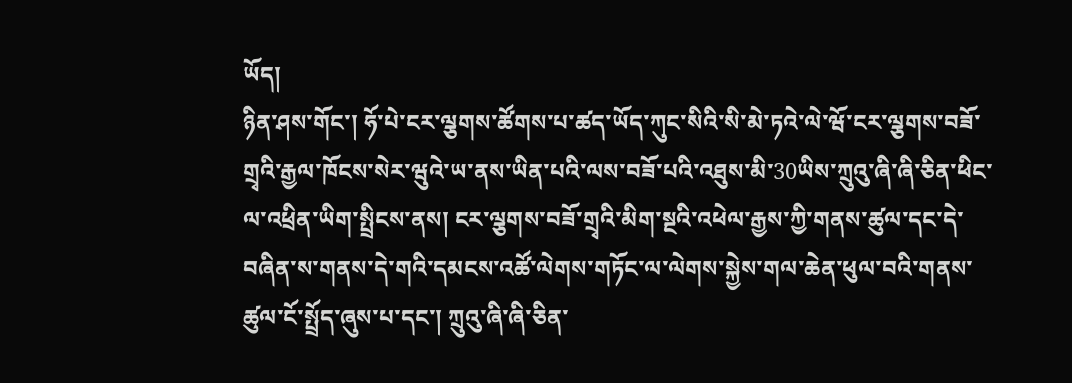ཡོད།
ཉིན་ཤས་གོང་། ཧོ་པེ་ངར་ལྕགས་ཚོགས་པ་ཚད་ཡོད་ཀུང་སིའི་སི་མེ་ཏའེ་ལེ་ཝོ་ངར་ལྕགས་བཟོ་གྲྭའི་རྒྱལ་ཁོངས་སེར་ཝུའེ་ཡ་ནས་ཡིན་པའི་ལས་བཟོ་པའི་འཐུས་མི་30ཡིས་ཀྲུའུ་ཞི་ཞི་ཅིན་ཕིང་ལ་འཕྲིན་ཡིག་སྤྲིངས་ནས། ངར་ལྕགས་བཟོ་གྲྭའི་མིག་སྔའི་འཕེལ་རྒྱས་ཀྱི་གནས་ཚུལ་དང་དེ་བཞིན་ས་གནས་དེ་གའི་དམངས་འཚོ་ལེགས་གཏོང་ལ་ལེགས་སྐྱེས་གལ་ཆེན་ཕུལ་བའི་གནས་ཚུལ་ངོ་སྤྲོད་ཞུས་པ་དང་། ཀྲུའུ་ཞི་ཞི་ཅིན་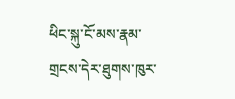ཕིང་སྐུ་ངོ་མས་རྣམ་གྲངས་དེར་ཐུགས་ཁུར་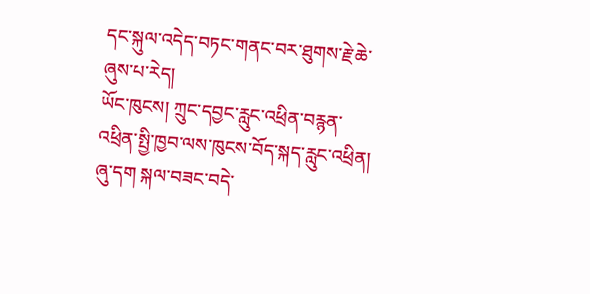དང་སྐུལ་འདེད་བཏང་གནང་བར་ཐུགས་རྗེ་ཆེ་ཞུས་པ་རེད།
ཡོང་ཁུངས། ཀྲུང་དབྱང་རླུང་འཕྲིན་བརྙན་འཕྲིན་སྤྱི་ཁྱབ་ལས་ཁུངས་བོད་སྐད་རླུང་འཕྲིན།
ཞུ་དག སྐལ་བཟང་བདེ་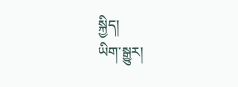སྐྱིད།
ཡིག་སྒྱུར།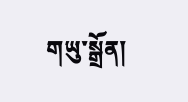གཡུ་སྒྲོན།